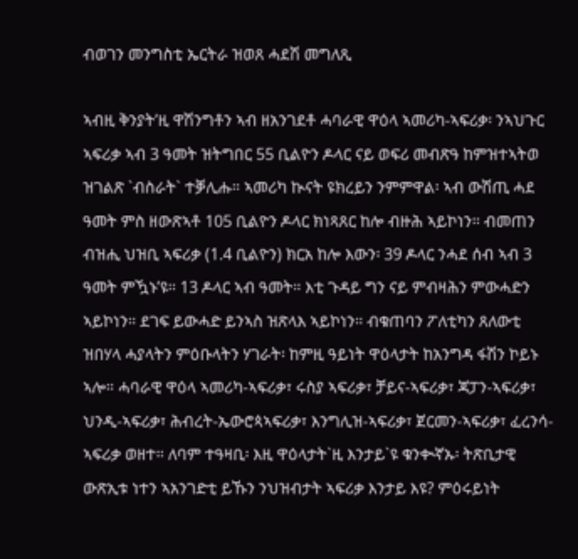ብወገን መንግስቲ ኤርትራ ዝወጸ ሓደሽ መግለጺ

ኣብዚ ቅንያት’ዚ ዋሽንግቶን ኣብ ዘአንገደቶ ሓባራዊ ዋዕላ ኣመሪካ-ኣፍሪቃ፡ ንኣህጉር ኣፍሪቃ ኣብ 3 ዓመት ዝትግበር 55 ቢልዮን ዶላር ናይ ወፍሪ መብጽዓ ከምዝተኣትወ ዝገልጽ `ብስራት` ተቓሊሑ። ኣመሪካ ኲናት ዩክረይን ንምምዋል፡ ኣብ ውሽጢ ሓደ ዓመት ምስ ዘውጽኣቶ 105 ቢልዮን ዶላር ክነጻጸር ከሎ ብዙሕ ኣይኮነን። ብመጠን ብዝሒ ህዝቢ ኣፍሪቃ (1.4 ቢልዮን) ክርአ ከሎ እውን፡ 39 ዶላር ንሓደ ሰብ ኣብ 3 ዓመት ምዃኑ’ዩ። 13 ዶላር ኣብ ዓመት። እቲ ጉዳይ ግን ናይ ምብዛሕን ምውሓድን ኣይኮነን። ደገፍ ይውሓድ ይንኣስ ዝጽላእ ኣይኮነን። ብቁጠባን ፖለቲካን ጸለውቲ ዝበሃላ ሓያላትን ምዕቡላትን ሃገራት፡ ከምዚ ዓይነት ዋዕላታት ከአንግዳ ፋሽን ኮይኑ ኣሎ። ሓባራዊ ዋዕላ ኣመሪካ-ኣፍሪቃ፣ ሩስያ ኣፍሪቃ፣ ቻይና-ኣፍሪቃ፣ ጃፓን-ኣፍሪቃ፣ ህንዲ-ኣፍሪቃ፣ ሕብረት-ኤውሮጳኣፍሪቃ፣ እንግሊዝ-ኣፍሪቃ፣ ጀርመን-ኣፍሪቃ፣ ፈረንሳ-ኣፍሪቃ ወዘተ። ለባም ተዓዛቢ፡ እዚ ዋዕላታት`ዚ እንታይ`ዩ ቁንቊኛኡ፡ ትጽቢታዊ ውጽኢቱ ነተን ኣአንገድቲ ይኹን ንህዝብታት ኣፍሪቃ እንታይ እዩ? ምዕሩይነት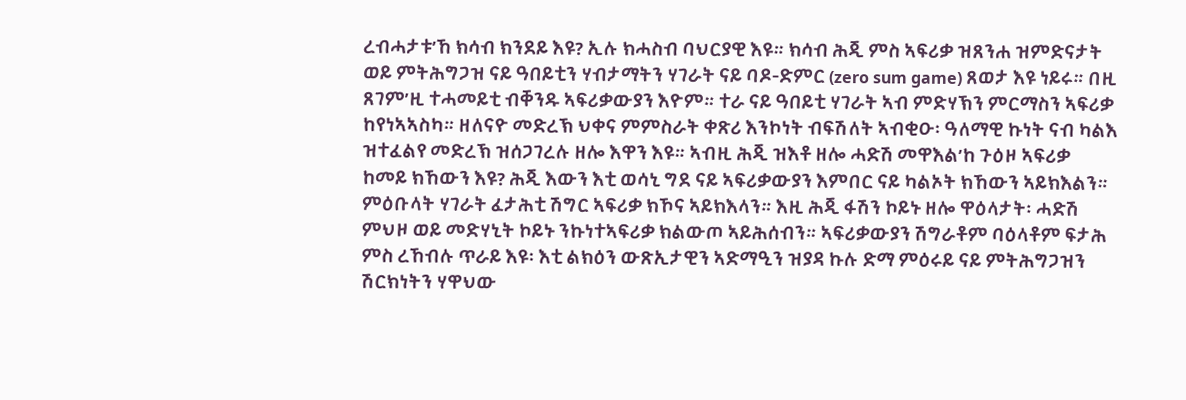ረብሓታቱ’ኸ ክሳብ ክንደይ እዩ? ኢሉ ክሓስብ ባህርያዊ እዩ። ክሳብ ሕጂ ምስ ኣፍሪቃ ዝጸንሐ ዝምድናታት ወይ ምትሕግጋዝ ናይ ዓበይቲን ሃብታማትን ሃገራት ናይ ባዶ-ድምር (zero sum game) ጸወታ እዩ ነይሩ። በዚ ጸገም’ዚ ተሓመይቲ ብቐንዱ ኣፍሪቃውያን እዮም። ተራ ናይ ዓበይቲ ሃገራት ኣብ ምድሃኽን ምርማስን ኣፍሪቃ ከየነኣኣስካ። ዘለናዮ መድረኽ ህቀና ምምስራት ቀጽሪ እንኮነት ብፍሽለት ኣብቂዑ፡ ዓለማዊ ኩነት ናብ ካልእ ዝተፈልየ መድረኽ ዝሰጋገረሉ ዘሎ እዋን እዩ። ኣብዚ ሕጂ ዝእቶ ዘሎ ሓድሽ መዋእል’ከ ጉዕዞ ኣፍሪቃ ከመይ ክኸውን እዩ? ሕጂ እውን እቲ ወሳኒ ግደ ናይ ኣፍሪቃውያን እምበር ናይ ካልኦት ክኸውን ኣይክእልን። ምዕቡላት ሃገራት ፈታሕቲ ሽግር ኣፍሪቃ ክኾና ኣይክእላን። እዚ ሕጂ ፋሽን ኮይኑ ዘሎ ዋዕላታት፡ ሓድሽ ምህዞ ወይ መድሃኒት ኮይኑ ንኩነተኣፍሪቃ ክልውጦ ኣይሕሰብን። ኣፍሪቃውያን ሽግራቶም ባዕላቶም ፍታሕ ምስ ረኸብሉ ጥራይ እዩ፡ እቲ ልክዕን ውጽኢታዊን ኣድማዒን ዝያዳ ኩሉ ድማ ምዕሩይ ናይ ምትሕግጋዝን ሽርክነትን ሃዋህው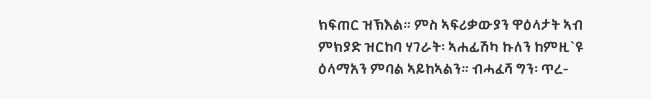ክፍጠር ዝኽእል። ምስ ኣፍሪቃውያን ዋዕላታት ኣብ ምክያድ ዝርከባ ሃገራት፡ ኣሐፊሽካ ኩለን ከምዚ`ዩ ዕላማአን ምባል ኣይከኣልን። ብሓፈሻ ግን፡ ጥረ-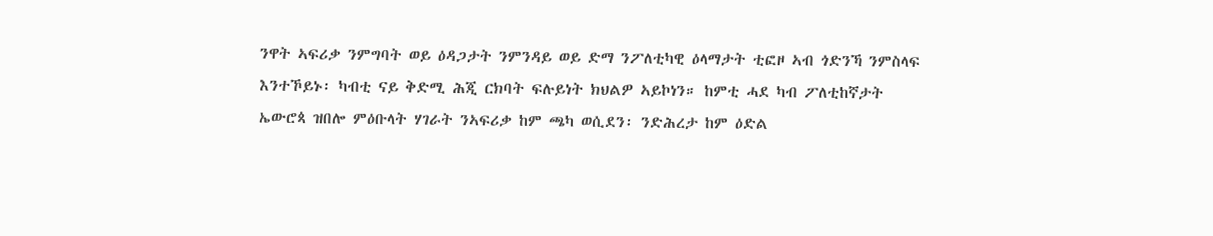ንዋት ኣፍሪቃ ንምግባት ወይ ዕዳጋታት ንምንዳይ ወይ ድማ ንፖለቲካዊ ዕላማታት ቲፎዞ ኣብ ጎድንኻ ንምስላፍ እንተኾይኑ፡ ካብቲ ናይ ቅድሚ ሕጂ ርክባት ፍሉይነት ክህልዎ ኣይኮነን። ከምቲ ሓደ ካብ ፖለቲከኛታት ኤውሮጳ ዝበሎ ምዕቡላት ሃገራት ንኣፍሪቃ ከም ጫካ ወሲደን፡ ንድሕረታ ከም ዕድል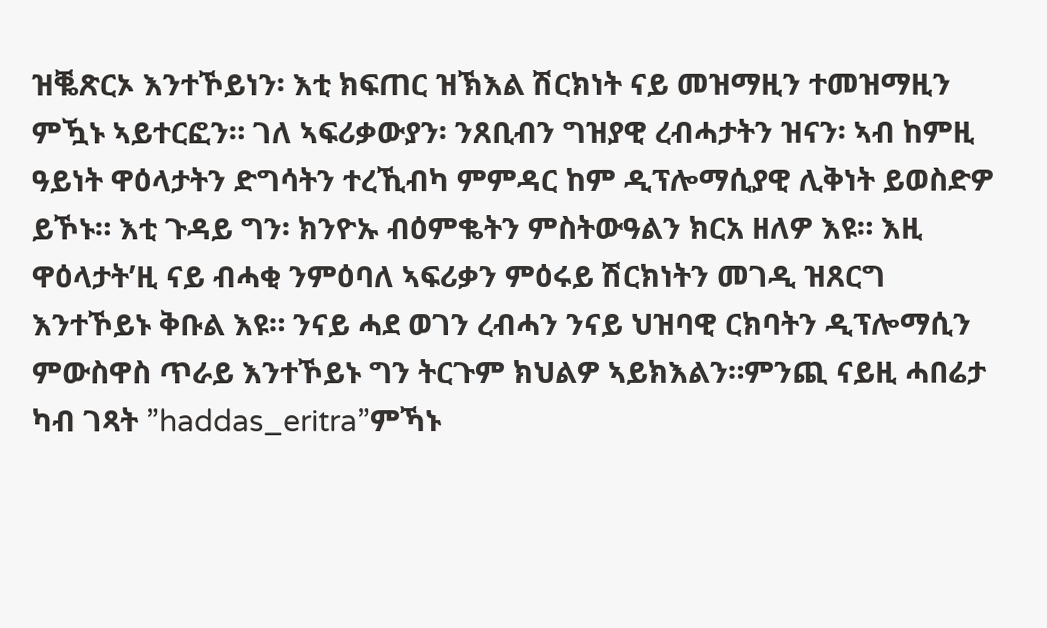ዝቘጽርኦ እንተኾይነን፡ እቲ ክፍጠር ዝኽእል ሽርክነት ናይ መዝማዚን ተመዝማዚን ምዃኑ ኣይተርፎን። ገለ ኣፍሪቃውያን፡ ንጸቢብን ግዝያዊ ረብሓታትን ዝናን፡ ኣብ ከምዚ ዓይነት ዋዕላታትን ድግሳትን ተረኺብካ ምምዳር ከም ዲፕሎማሲያዊ ሊቅነት ይወስድዎ ይኾኑ። እቲ ጉዳይ ግን፡ ክንዮኡ ብዕምቈትን ምስትውዓልን ክርአ ዘለዎ እዩ። እዚ ዋዕላታት’ዚ ናይ ብሓቂ ንምዕባለ ኣፍሪቃን ምዕሩይ ሽርክነትን መገዲ ዝጸርግ እንተኾይኑ ቅቡል እዩ። ንናይ ሓደ ወገን ረብሓን ንናይ ህዝባዊ ርክባትን ዲፕሎማሲን ምውስዋስ ጥራይ እንተኾይኑ ግን ትርጉም ክህልዎ ኣይክእልን።ምንጪ ናይዚ ሓበሬታ ካብ ገጻት ”haddas_eritra”ምኻኑ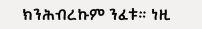ክንሕብረኩም ንፈቱ። ነዚ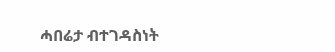ሓበሬታ ብተገዳስነት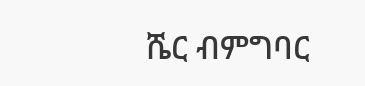ሼር ብምግባር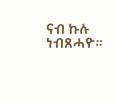ናብ ኩሉ ነብጸሓዮ።